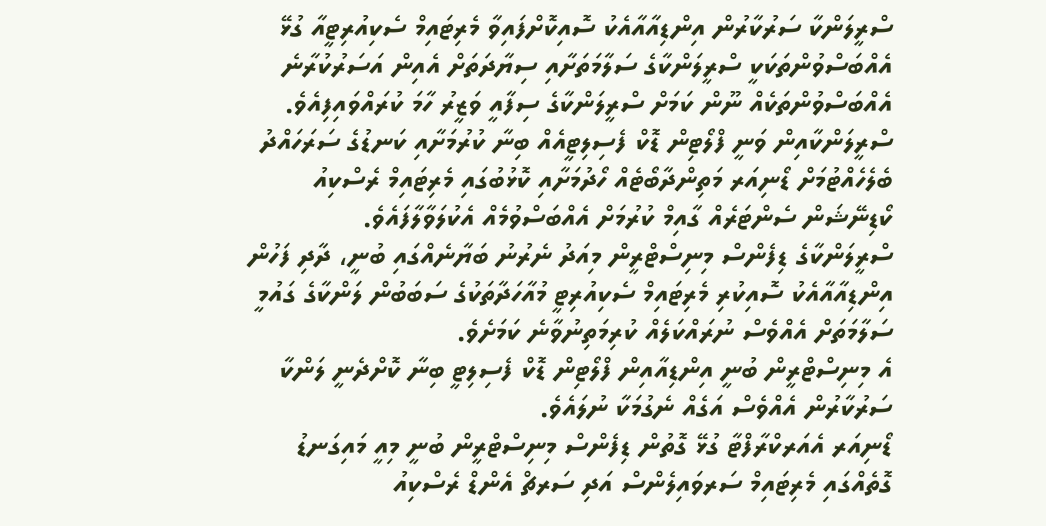ސްރީލަންކާ ސަރުކާރުން އިންޑިއާއާއެކު ސޮއިކޮށްފައިވާ މެރިޓައިމް ސެކިއުރިޓީއާ ގުޅޭ އެއްބަސްވުންތަކަކީ ސްރީލަންކާގެ ސަލާމަތަށާއި ސިޔާދަތަށް އެއިން އަސަރުކުރާނެ އެއްބަސްވުންތަކެއް ނޫން ކަމަށް ސްރީލަންކާގެ ސިފާއީ ވަޒީރު ހާމަ ކުރައްވައިފިއެވެ. ސްރީލަންކާއިން ވަނީ ފްލޯޓިން ޑޮކް ފެސިލިޓީއެއް ބިނާ ކުރުމަށާއި ކަނޑުގެ ސަރަހައްދު ބެލެހެއްޓުމަށް ޑޯނިއަރ މަތިންދާބޯޓެއް ހޯދުމަށާއި ކޮޅުބުގައި މެރިޓައިމް ރެސްކިއު ކޯޑިނޭޝަން ސެންޓަރެއް ގާއިމް ކުރުމަށް އެއްބަސްވުމެއް އެކުލަވާލާފައެވެ.
ސްރީލަންކާގެ ޑިފެންސް މިނިސްޓްރީން މިއަދު ނެރުނު ބަޔާނެއްގައި ބުނީ، ދާދި ފަހުން އިންޑިއާއާއެކު ސޮއިކުރި މެރިޓައިމް ސެކިއުރިޓީ މުއާހަދާތަކުގެ ސަބަބުން ލަންކާގެ ގައުމީ ސަލާމަތަށް އެއްވެސް ނުރައްކަލެއް ކުރިމަތިނުވާނެ ކަމަށެވެ.
އެ މިނިސްޓްރީން ބުނީ އިންޑިއާއިން ފްލޯޓިން ޑޮކް ފެސިލިޓީ ބިނާ ކޮށްދެނީ ލަންކާ ސަރުކާރުން އެއްވެސް އަގެއް ނެގުމަކާ ނުލައެވެ.
ޑޯނިއަރ އެއަރކްރާފްޓާ ގުޅޭ ގޮތުން ޑިފެންސް މިނިސްޓްރީން ބުނީ މިއީ މައިގަނޑު ގޮތެއްގައި މެރިޓައިމް ސަރވައިލެންސް އަދި ސަރޗް އެންޑް ރެސްކިއު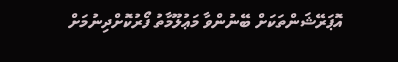އޮޕަރޭޝަންތަކަށް ބޭނުންވާ މަޢުލޫމާތު ފޯރުކޮށްދިނުމަށް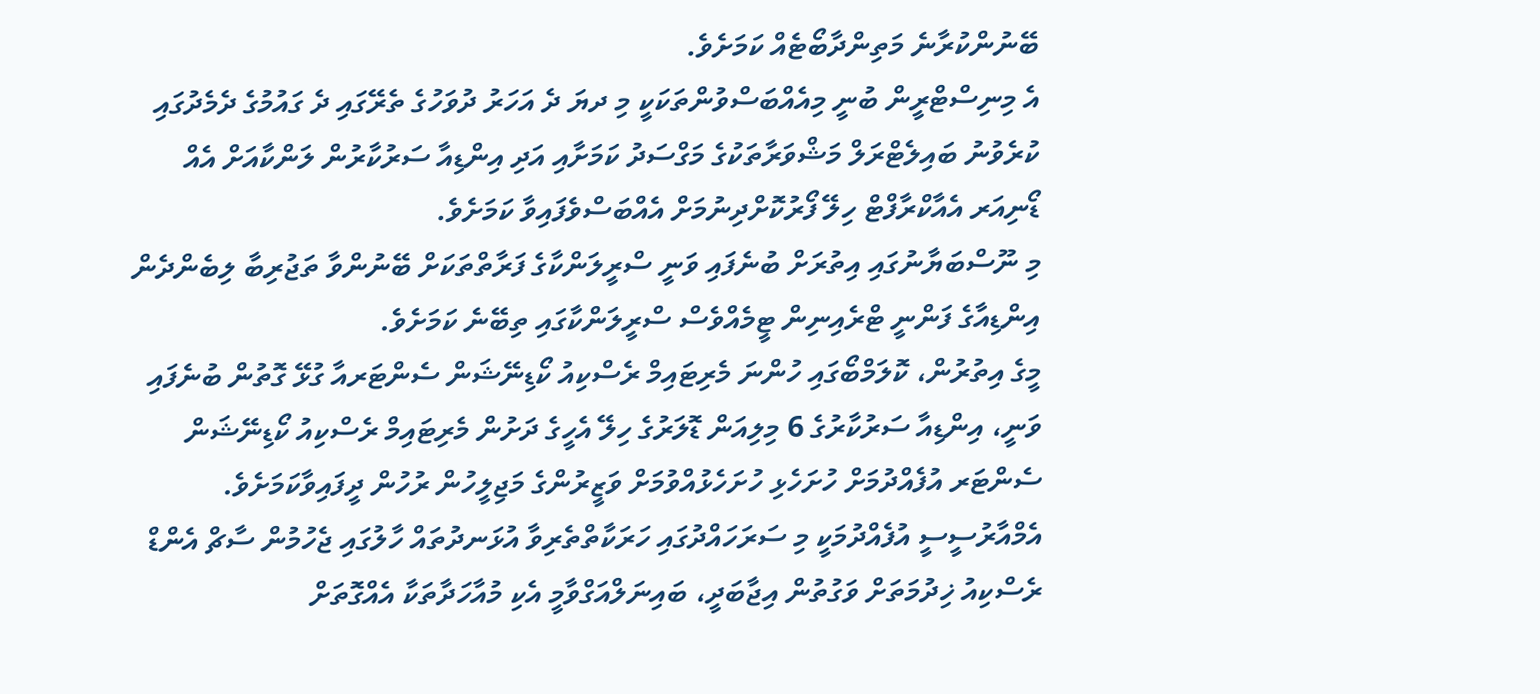ބޭނުންކުރާނެ މަތިންދާބޯޓެއް ކަމަށެވެ.
އެ މިނިސްޓްރީން ބުނީ މިއެއްބަސްވުންތަކަކީ މި ދޔަ ދެ އަހަރު ދުވަހުގެ ތެރޭގައި ދެ ގައުމުގެ ދެމެދުގައި ކުރެވުނު ބައިލެޓްރަލް މަޝްވަރާތަކުގެ މަގްސަދު ކަމަށާއި އަދި އިންޑިއާ ސަރުކާރުން ލަންކާއަށް އެއް ޑޯނިއަރ އެއާކްރާފްޓް ހިލޭ ފޯރުކޮށްދިނުމަށް އެއްބަސްވެފައިވާ ކަމަށެވެ.
މި ނޫސްބަޔާނުގައި އިތުރަށް ބުނެފައި ވަނީ ސްރީލަންކާގެ ފަރާތްތަކަށް ބޭނުންވާ ތަޖުރިބާ ލިބެންދެން އިންޑިއާގެ ފަންނީ ޓްރެއިނިން ޓީމެއްވެސް ސްރީލަންކާގައި ތިބޭނެ ކަމަށެވެ.
މީގެ އިތުރުން، ކޮލަމްބޯގައި ހުންނަ މެރިޓައިމް ރެސްކިއު ކޯޑިނޭޝަން ސެންޓަރއާ ގުޅޭ ގޮތުން ބުނެފައި ވަނީ، އިންޑިއާ ސަރުކާރުގެ 6 މިލިއަން ޑޮލަރުގެ ހިލޭ އެހީގެ ދަށުން މެރިޓައިމް ރެސްކިއު ކޯޑިނޭޝަން ސެންޓަރ އުފެއްދުމަށް ހުށަހެޅި ހުށަހެޅުއްވުމަށް ވަޒީރުންގެ މަޖިލީހުން ރުހުން ދީފައިވާކަމަށެވެ.
އެމްއާރުސީސީ އުފެއްދުމަކީ މި ސަރަހައްދުގައި ހަރަކާތްތެރިވާ އުޅަނދުތައް ހާލުގައި ޖެހުމުން ސާޗް އެންޑް ރެސްކިއު ޚިދުމަތަށް ވަގުތުން އިޖާބަދީ، ބައިނަލްއަގްވާމީ އެކި މުއާހަދާތަކާ އެއްގޮތަށް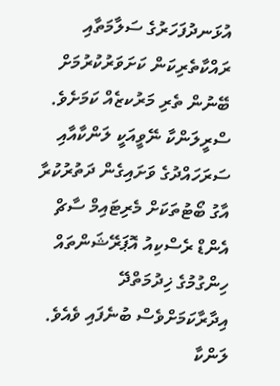އުޅަނދުފަހަރުގެ ސަލާމަތާއި ރައްކާތެރިކަން ކަށަވަރުކުރުމަށް ބޭނުން ތެރި މަރުކޒެއް ކަމަށެވެ. ސްރީލަންކާ ނޭވީއަކީ ލަންކާއާއި ސަރަހައްދުގެ ވަށައިގެން ދަތުރުކުރާ އާގު ބޯޓުތަކަށް މެރިޓައިމް ސާޗް އެންޑް ރެސްކިއު އޮޕަރޭޝަންތައް ހިންގުމުގެ ޚިދުމަތްދޭ އިދާރާކަމަށްވެސް ބުނެފައި ވެއެވެ.
ލަންކާ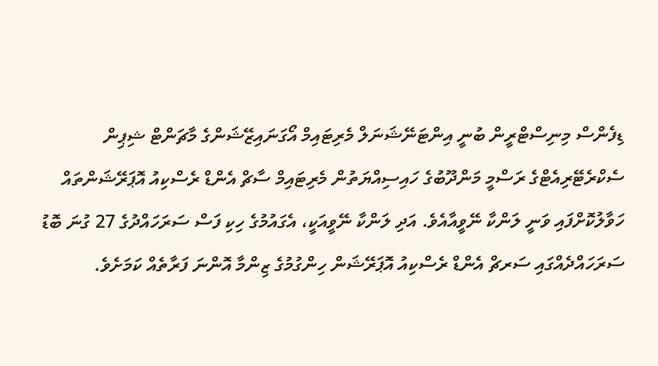ޑިފެންސް މިނިސްޓްރީން ބުނީ އިންޓަނޭޝަނަލް މެރިޓައިމް އޯގަނައިޒޭޝަންގެ މާޗަންޓް ޝިޕިން ސެކްރެޓޭރިއެޓްގެ ރަސްމީ މަންދޫބުގެ ހައިސިއްޔަތުން މެރިޓައިމް ސާޗް އެންޑް ރެސްކިއު އޮޕަރޭޝަންތައް ހަވާލުކޮށްފައި ވަނީ ލަންކާ ނޭވީއާއެވެ. އަދި ލަންކާ ނޭވީއަކީ، އެގައުމުގެ ހިކި ފަސް ސަރަހައްދުގެ 27 ގުނަ ބޮޑު ސަރަހައްދެއްގައި ސަރޗް އެންޑް ރެސްކިއު އޮޕަރޭޝަން ހިންގުމުގެ ޒިންމާ އޮންނަ ފަރާތެއް ކަމަށެވެ.